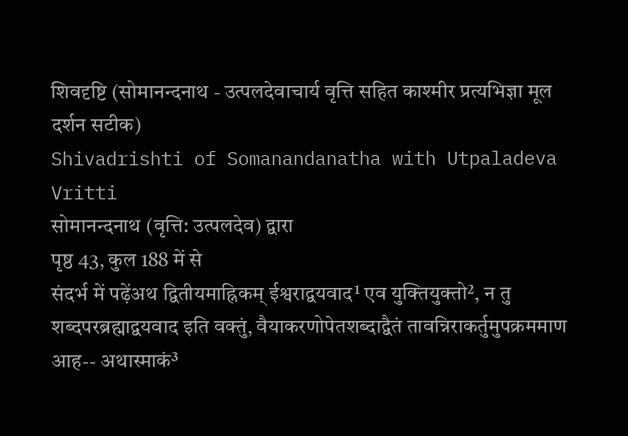शिवदृष्टि (सोमानन्दनाथ - उत्पलदेवाचार्य वृत्ति सहित काश्मीर प्रत्यभिज्ञा मूल दर्शन सटीक)
Shivadrishti of Somanandanatha with Utpaladeva Vritti
सोमानन्दनाथ (वृत्ति: उत्पलदेव) द्वारा
पृष्ठ 43, कुल 188 में से
संदर्भ में पढ़ेंअथ द्वितीयमाह्निकम् ईश्वराद्वयवाद¹ एव युक्तियुक्तो², न तु शब्दपरब्रह्माद्वयवाद इति वक्तुं, वैयाकरणोपेतशब्दाद्वैतं तावन्निराकर्तुमुपक्रममाण आह-- अथास्माकं³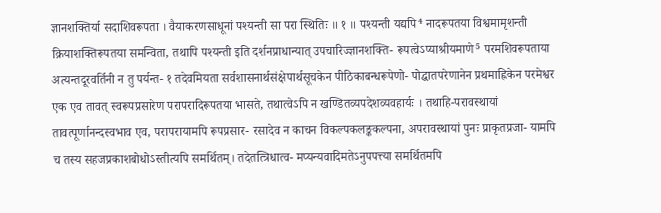ज्ञानशक्तिर्या सदाशिवरूपता । वैयाकरणसाधूनां पश्यन्ती सा परा स्थितिः ॥ १ ॥ पश्यन्ती यद्यपि⁴ नादरूपतया विश्वमामृशन्ती क्रियाशक्तिरूपतया समन्विता, तथापि पश्यन्ती इति दर्शनप्राधान्यात् उपचारिज्ज्ञानशक्ति- रूपत्वेऽप्याश्रीयमाणे⁵ परमशिवरूपताया अत्यन्तदूरवर्तिनी न तु पर्यन्त- १ तदेवमियता सर्वशासनार्थसंक्षेपार्थसूचकेन पीठिकाबन्धरूपेणो- पोद्घातपरेणानेन प्रथमाह्निकेन परमेश्वर एक एव तावत् स्वरूपप्रसारेण परापरादिरूपतया भासते, तथात्वेऽपि न खण्डितव्यपदेशव्यवहार्यः । तथाहि-परावस्थायां तावत्पूर्णानन्दस्वभाव एव, परापरायामपि रूपप्रसार- रसादेव न काचन विकल्पकलङ्ककल्पना, अपरावस्थायां पुनः प्राकृतप्रजा- यामपि च तस्य सहजप्रकाशबोधोऽस्तीत्यपि समर्थितम्। तदेतत्त्रिधात्व- मप्यन्यवादिमतेऽनुपपत्त्या समर्थितमपि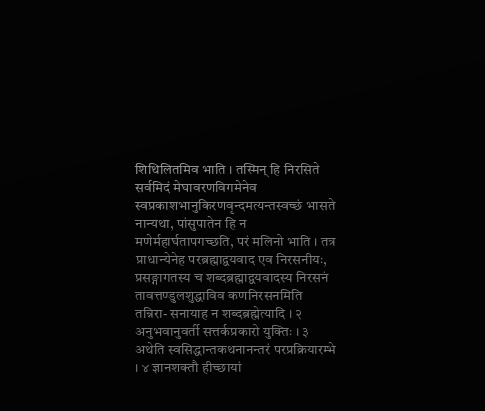शिथिलितमिव भाति । तस्मिन् हि निरसिते सर्वमिदं मेघावरणविगमेनेव स्वप्रकाशभानुकिरणवृन्दमत्यन्तस्वच्छं भासते नान्यथा, पांसुपातेन हि न मणेर्महार्घतापगच्छति, परं मलिनो भाति । तत्र प्राधान्येनेह परब्रह्माद्वयवाद एव निरसनीयः, प्रसङ्गागतस्य च शब्दब्रह्माद्वयवादस्य निरसनं तावत्तण्डुलशुद्धाविव कणनिरसनमिति तन्निरा- सनायाह न शब्दब्रह्मेत्यादि । २ अनुभवानुवर्ती सत्तर्कप्रकारो युक्तिः । ३ अथेति स्वसिद्धान्तकथनानन्तरं परप्रक्रियारम्भे । ४ ज्ञानशक्तौ हीच्छायां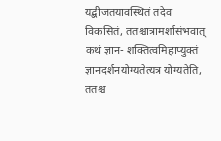यद्बीजतयावस्थितं तदेव विकसितं, ततश्चात्रामर्शासंभवात् कथं ज्ञान- शक्तित्वमिहाप्युक्तं ज्ञानदर्शनयोग्यतेत्यत्र योग्यतेति, ततश्च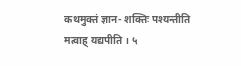कथमुक्तं ज्ञान- शक्तिः पश्यन्तीति मत्वाह् यद्यपीति । ५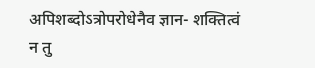अपिशब्दोऽत्रोपरोधेनैव ज्ञान- शक्तित्वं न तु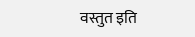वस्तुत इति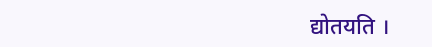द्योतयति ।